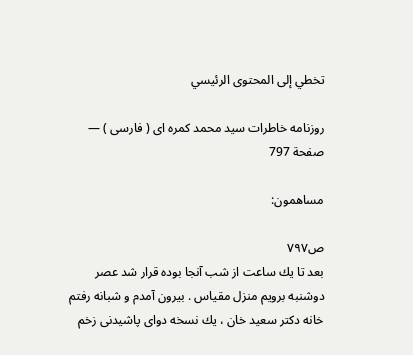تخطي إلى المحتوى الرئيسي

روزنامه خاطرات سيد محمد كمره اى ( فارسى ) — صفحة 797

مساهمون:

ص٧٩٧
بعد تا يك ساعت از شب آنجا بوده قرار شد عصر دوشنبه برويم منزل مقياس . بيرون آمدم و شبانه رفتم خانه دكتر سعيد خان ، يك نسخه دواى پاشيدنى زخم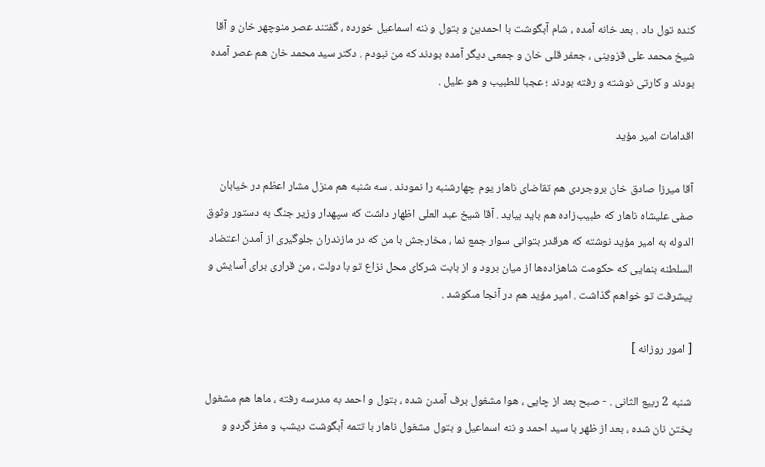كنده تول داد . بعد خانه آمده ، شام آبگوشت با احمدين و بتول و ننه اسماعيل خورده ، گفتند عصر منوچهر خان و آقا شيخ محمد على قزوينى ، جعفر قلى خان و جمعى ديگر آمده بودند كه من نبودم . دكتر سيد محمد خان هم عصر آمده بودند و كارتى نوشته و رفته بودند ؛ عجبا للطبيب و هو عليل .

اقدامات امير مؤيد

آقا ميرزا صادق خان بروجردى هم تقاضاى ناهار يوم چهارشنبه را نمودند . سه شنبه هم منزل مشار اعظم در خيابان صفى عليشاه ناهار كه طبيب‌زاده هم بايد بيايد . آقا شيخ عبد العلى اظهار داشت كه سپهدار وزير جنگ به دستور وثوق الدوله به امير مؤيد نوشته كه هرقدر بتوانى سوار جمع نما ، مخارجش با من كه در مازندران جلوگيرى از آمدن اعتضاد السلطنه بنمايى كه حكومت شاهزاده‌ها از ميان برود و از بابت شركاى محل نزاع تو با دولت ، من قرارى براى آسايش و پيشرفت تو خواهم گذاشت . امير مؤيد هم در آنجا مىكوشد .

[ امور روزانه ]

شنبه 2 ربيع الثانى . - صبح بعد از چايى ، هوا مشغول برف آمدن شده ، بتول و احمد به مدرسه رفته ، ماها هم مشغول پختن نان شده ، بعد از ظهر با سيد احمد و ننه اسماعيل و بتول مشغول ناهار با تتمه آبگوشت ديشب و مغز گردو و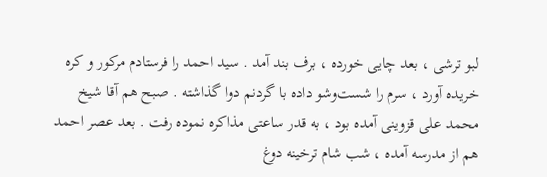لبو ترشى ، بعد چايى خورده ، برف بند آمد . سيد احمد را فرستادم مركور و كره خريده آورد ، سرم را شست‌وشو داده با گردنم دوا گذاشته . صبح هم آقا شيخ محمد على قزوينى آمده بود ، به قدر ساعتى مذاكره نموده رفت . بعد عصر احمد هم از مدرسه آمده ، شب شام ترخينه دوغ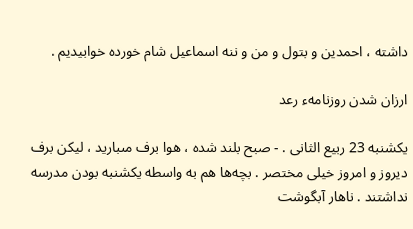داشته ، احمدين و بتول و من و ننه اسماعيل شام خورده خوابيديم .

ارزان شدن روزنامهء رعد

يكشنبه 23 ربيع الثانى . - صبح بلند شده ، هوا برف مىباريد ، ليكن برف ديروز و امروز خيلى مختصر . بچه‌ها هم به واسطه يكشنبه بودن مدرسه نداشتند . ناهار آبگوشت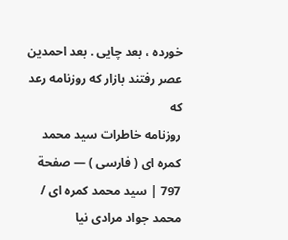خورده ، بعد چايى . بعد احمدين عصر رفتند بازار كه روزنامه رعد كه
روزنامه خاطرات سيد محمد كمره اى ( فارسى ) — صفحة 797 | سيد محمد كمره اى / محمد جواد مرادى نيا